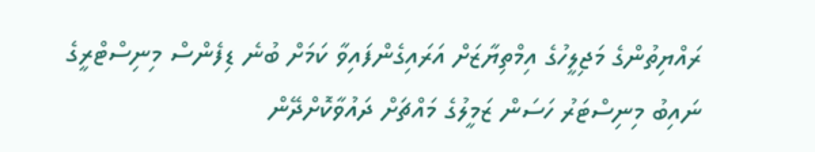ރައްޔިތުންގެ މަޖިލީހުގެ އިމްތިޔާޒަށް އަރައިގެންފައިވާ ކަމަށް ބުނެ ޑިފެންސް މިނިސްޓްރީގެ ނައިބު މިނިސްޓަރު ހަސަން ޒަމީލުގެ މައްޗަށް ދައުވާކޮށްދޭން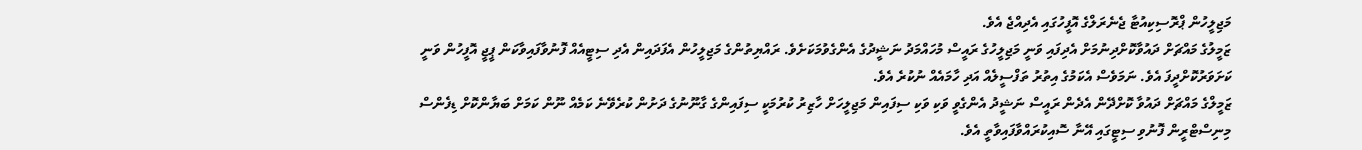މަޖިލީހުން ޕްރޮސިކިއުޓާ ޖެނެރަލްގެ އޮފީހުގައި އެދިއްޖެ އެވެ.
ޒަމީލުގެ މައްޗަށް ދައުވާކޮށްދިނުމަށް އެދިފައި ވަނީ މަޖިލީހުގެ ރައީސް މުހައްމަދު ނަޝީދުގެ އެންގެވުމަކަށެވެ. ރައްޔިތުންގެ މަޖިލީހުން އެފަދައިން އެދި ސިޓީއެއް ފޮނުވާފައިވާކަން ޕީޖީ އޮފީހުން ވަނީ ކަށަވަރުކޮށްދީފަ އެވެ. ނަމަވެސް އެކަމުގެ އިތުރު ތަފްސީލެއް އަދި ހާމައެއް ނުކުރެ އެވެ.
ޒަމީލްގެ މައްޗަށް ދައުވާ ކޮށްދޭން އެދެން ރައީސް ނަޝީދު އެންގެވީ ވަކި ވަކި ސިފައިން މަޖިލީހަށް ހާޒިރު ކުރުމަކީ ސިފައިންގެ ގާނޫނުގެ ދަށުން ކުރެވޭނެ ކަމެއް ނޫން ކަމަށް ބަޔާންކޮށް ޑިފެންސް މިނިސްޓްރީން ފޮނުވި ސިޓީގައި އޭނާ ސޮއިކުރައްވާފައިވާތީ އެވެ.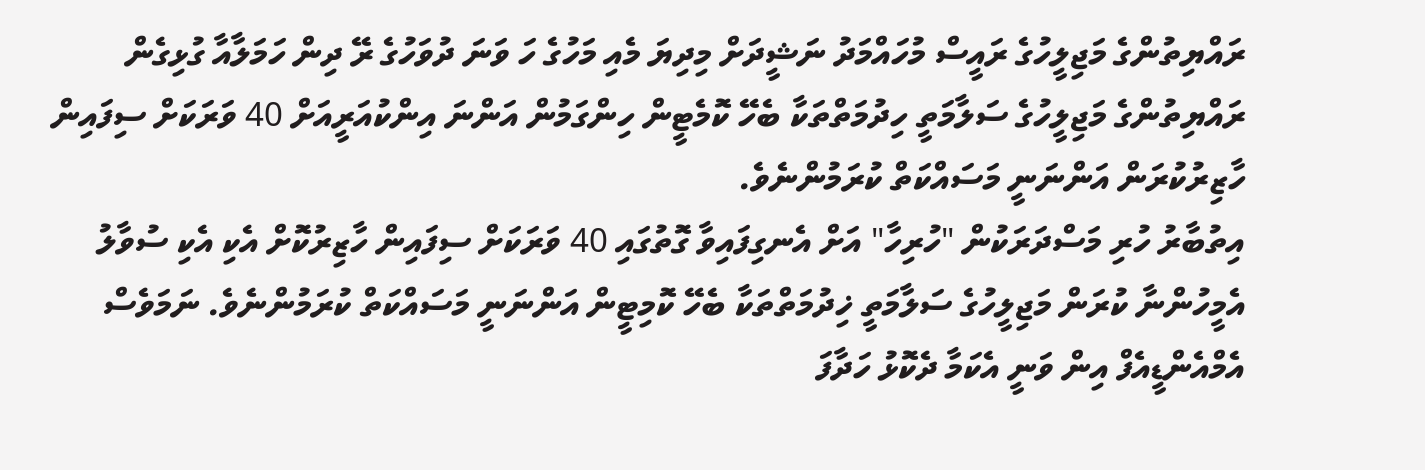ރައްޔިތުންގެ މަޖިލީހުގެ ރައީސް މުހައްމަދު ނަޝީދަށް މިދިޔަ މެއި މަހުގެ ހަ ވަނަ ދުވަހުގެ ރޭ ދިން ހަމަލާއާ ގުޅިގެން ރައްޔިތުންގެ މަޖިލީހުގެ ސަލާމަތީ ހިދުމަތްތަކާ ބެހޭ ކޮމެޓީން ހިންގަމުން އަންނަ އިންކުއަރީއަށް 40 ވަރަކަށް ސިފައިން ހާޒިރުކުރަން އަންނަނީ މަސައްކަތް ކުރަމުންނެވެ.
އިތުބާރު ހުރި މަސްދަރަކުން "ހުރިހާ" އަށް އެނގިފައިވާ ގޮތުގައި 40 ވަރަކަށް ސިފައިން ހާޒިރުކޮށް އެކި އެކި ސުވާލު އެމީހުންނާ ކުރަން މަޖިލީހުގެ ސަލާމަތީ ޚިދުމަތްތަކާ ބެހޭ ކޮމިޓީން އަންނަނީ މަސައްކަތް ކުރަމުންނެވެ. ނަމަވެސް އެމްއެންޑީއެފް އިން ވަނީ އެކަމާ ދެކޮޅު ހަދާފަ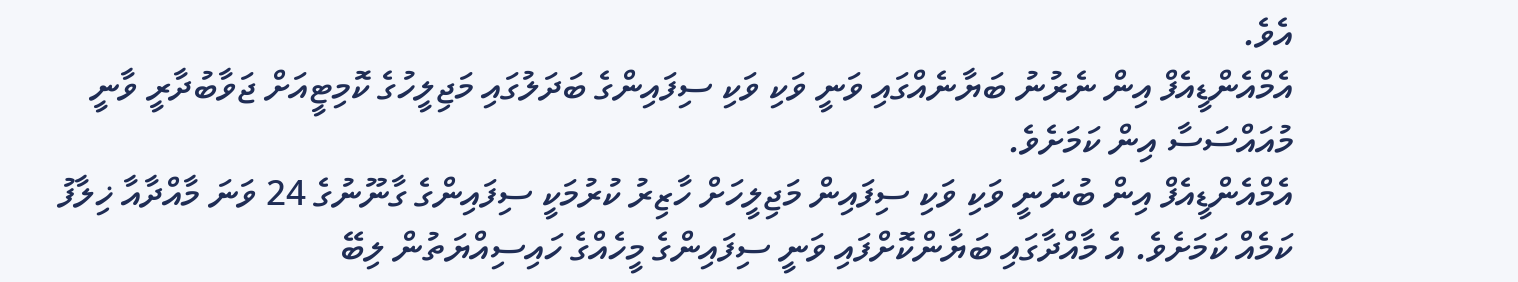އެވެ.
އެމްއެންޑީއެފް އިން ނެރުނު ބަޔާނެއްގައި ވަނީ ވަކި ވަކި ސިފައިންގެ ބަދަލުގައި މަޖިލީހުގެ ކޮމިޓީއަށް ޖަވާބުދާރީ ވާނީ މުއައްސަސާ އިން ކަމަށެވެ.
އެމްއެންޑީއެފް އިން ބުނަނީ ވަކި ވަކި ސިފައިން މަޖިލީހަށް ހާޒިރު ކުރުމަކީ ސިފައިންގެ ގާނޫނުގެ 24 ވަނަ މާއްދާއާ ޚިލާފު ކަމެއް ކަމަށެވެ. އެ މާއްދާގައި ބަޔާންކޮށްފައި ވަނީ ސިފައިންގެ މީހެއްގެ ހައިސިއްޔަތުން ލިބޭ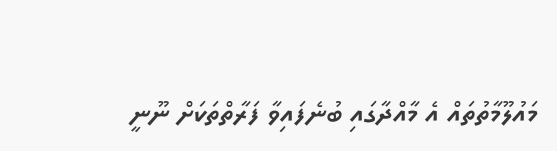މައުލޫމާތުތައް އެ މާއްދާގައި ބުނެފައިވާ ފަރާތްތަކަށް ނޫނީ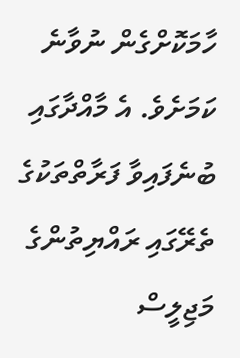ހާމަކޮށްގެން ނުވާނެ ކަމަށެވެ. އެ މާއްދާގައި ބުނެފައިވާ ފަރާތްތަކުގެ ތެރޭގައި ރައްޔިތުންގެ މަޖިލީސް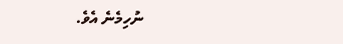ނުހިމެނެ އެވެ.